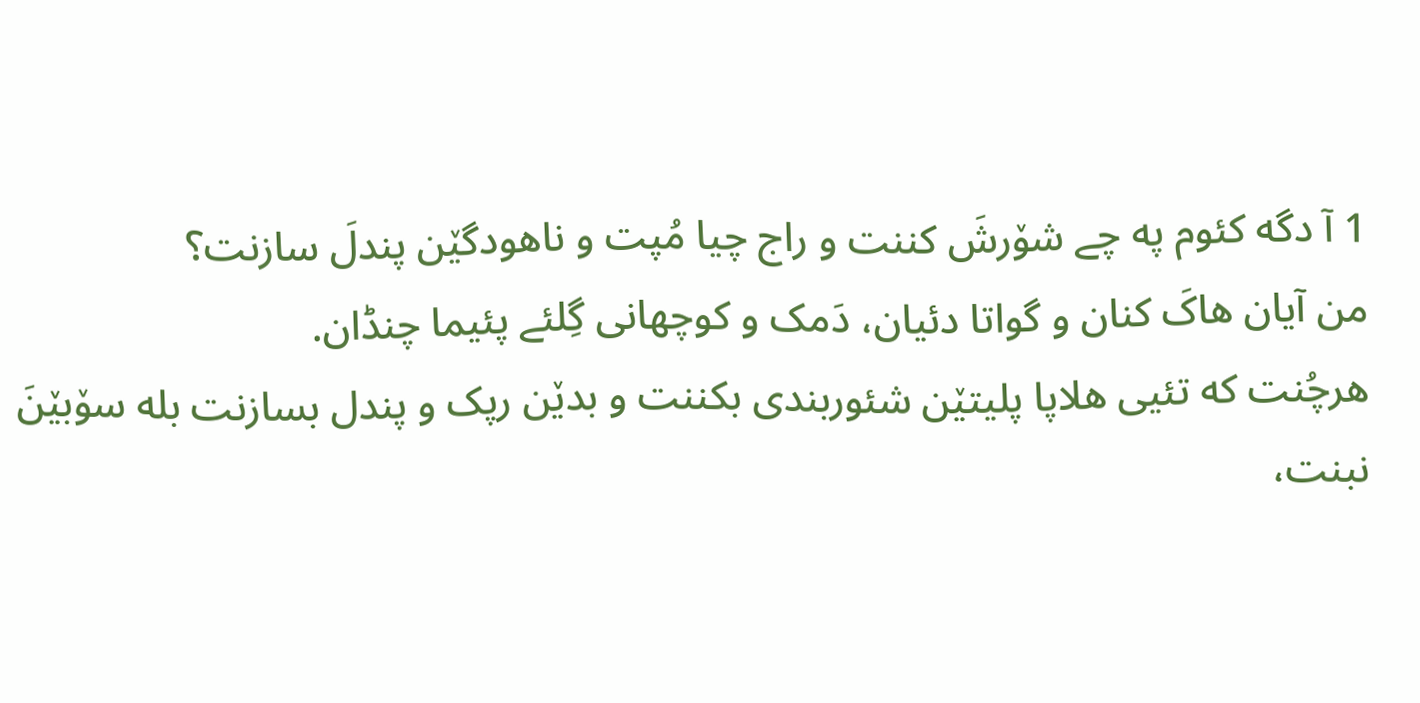1 آ دگه کئوم په چے شۆرشَ کننت و راج چیا مُپت و ناهودگێن پندلَ سازنت؟
من آیان هاکَ کنان و گواتا دئیان، دَمک و کوچهانی گِلئے پئیما چنڈان.
هرچُنت که تئیی هلاپا پلیتێن شئوربندی بکننت و بدێن رپک و پندل بسازنت بله سۆبێنَ نبنت،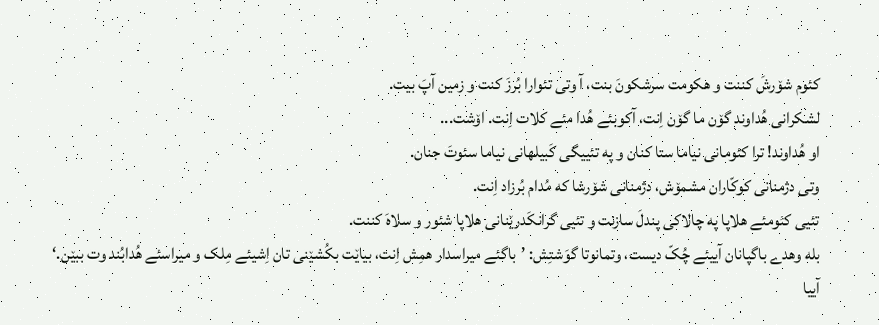کئوم شۆرشَ کننت و هکومت سرشکونَ بنت، آ وتی تئوارا بُرزَ کنت و زمین آپَ بیت.
لشکرانی هُداوند گۆن ما گۆن اِنت، آکوبئے هُدا مئے کلات اِنت. اۆشت...
او هُداوند! ترا کئومانی نیاما ستا کنان و په تئییگی کَبیلهانی نیاما سئوتَ جنان.
وتی دژمنانی کوکّاران مشمۆش، دژمنانی شۆرشا که مُدام بُرزاد اِنت.
تئیی کئومئے هلاپا په چالاکی پندلَ سازنت و تئیی گرانکَدرێنانی هلاپا شئور و سلاهَ کننت.
بله وهدے باگپانان آییئے چُکّ دیست، وتمانوتا گوَشتِش: ’باگئے میراسدار همِش اِنت، بیاێت بکُشێنی تان اِشیئے مِلک و میراسئے هُدابُند وت ببێن.‘
آییا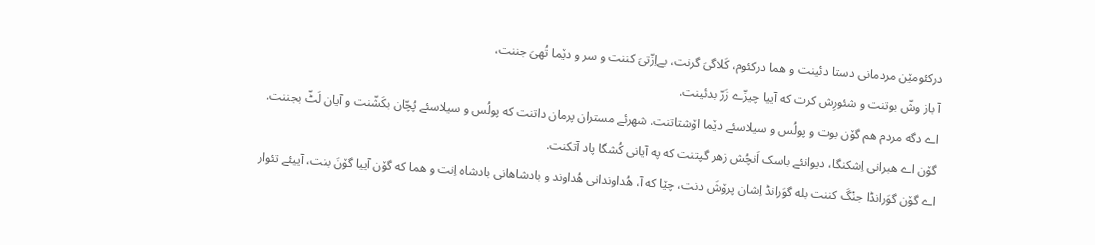درکئومێن مردمانی دستا دئینت و هما درکئوم، کَلاگیَ گرنت، بےاِزّتیَ کننت و سر و دێما تُهیَ جننت،
آ باز وشّ بوتنت و شئورِش کرت که آییا چیزّے زَرّ بدئینت.
اے دگه مردم هم گۆن بوت و پولُس و سیلاسئے دێما اۆشتاتنت. شهرئے مستران پرمان داتنت که پولُس و سیلاسئے پُچّان بکَشّنت و آیان لَٹّ بجننت.
گۆن اے هبرانی اِشکنگا، دیوانئے باسک اَنچُش زهر گپتنت که په آیانی کُشگا پاد آتکنت.
اے گۆن گوَرانڈا جنْگَ کننت بله گوَرانڈ اِشان پرۆشَ دنت، چێا که آ، هُداوندانی هُداوند و بادشاهانی بادشاه اِنت و هما که گۆن آییا گۆنَ بنت، آییئے تئوار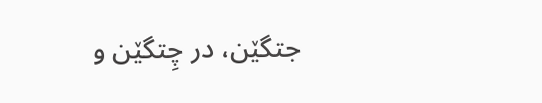جتگێن، در چِتگێن و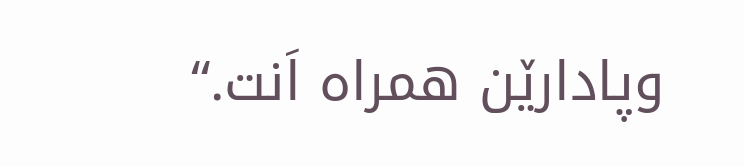وپادارێن همراه اَنت.“